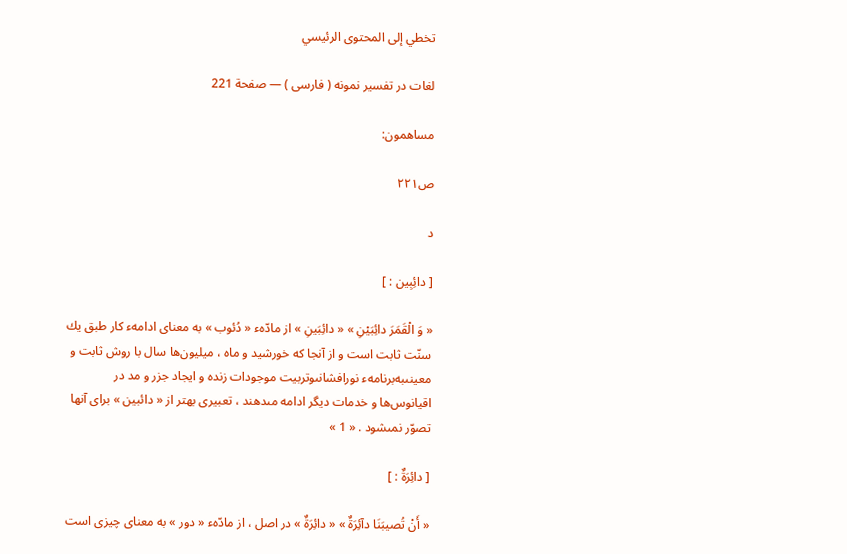تخطي إلى المحتوى الرئيسي

لغات در تفسير نمونه ( فارسى ) — صفحة 221

مساهمون:

ص٢٢١

د

[ دائِبِين : ]

« وَ الْقَمَرَ دائِبَيْنِ » « دائِبَينِ » از مادّهء « دُئوب » به معناى ادامهء كار طبق يك سنّت ثابت است و از آنجا كه خورشيد و ماه ، ميليون‌ها سال با روش ثابت و معينىبه‌برنامهء نورافشانىوتربيت موجودات زنده و ايجاد جزر و مد در اقيانوس‌ها و خدمات ديگر ادامه مىدهند ، تعبيرى بهتر از « دائبين » براى آنها تصوّر نمىشود . « 1 »

[ دائِرَةٌ : ]

« أَنْ تُصيبَنَا دآئِرَةٌ » « دائِرَةٌ » در اصل ، از مادّهء « دور » به معناى چيزى است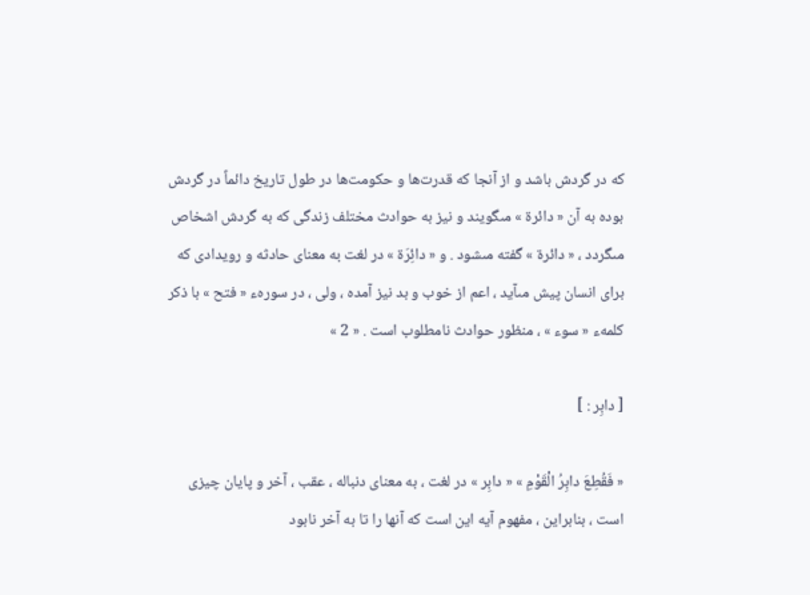كه در گردش باشد و از آنجا كه قدرت‌ها و حكومت‌ها در طول تاريخ دائماً در گردش بوده به آن « دائرة » مىگويند و نيز به حوادث مختلف زندگى كه به گردش اشخاص مىگردد ، « دائرة » گفته مىشود . و « دائِرَة » در لغت به معناى حادثه و رويدادى كه براى انسان پيش مىآيد ، اعم از خوب و بد نيز آمده ، ولى ، در سورهء « فتح » با ذكر كلمهء « سوء » ، منظور حوادث نامطلوب است . « 2 »

[ دابِر : ]

« فَقُطِعَ دابِرُ الْقَوْمِ » « دابِر » در لغت ، به معناى دنباله ، عقب ، آخر و پايان چيزى است ، بنابراين ، مفهوم آيه اين است كه آنها را تا به آخر نابود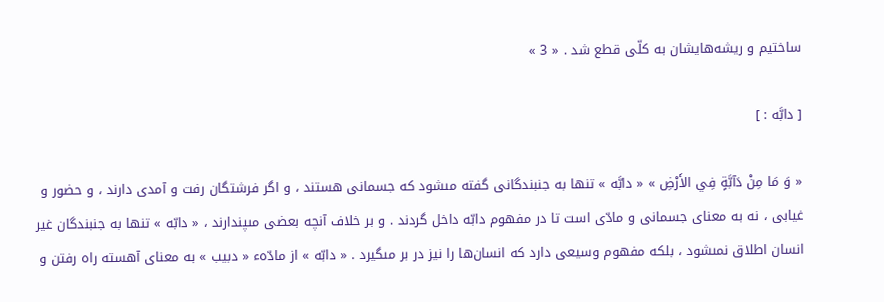ساختيم و ريشه‌هايشان به كلّى قطع شد . « 3 »

[ دابَّه : ]

« وَ مَا مِنْ دَآبَّةٍ فِي الأَرْضِ » « دابَّه » تنها به جنبندگانى گفته مىشود كه جسمانى هستند ، و اگر فرشتگان رفت و آمدى دارند ، و حضور و غيابى ، نه به معناى جسمانى و مادّى است تا در مفهوم دابّه داخل گردند . و بر خلاف آنچه بعضى مىپندارند ، « دابّه » تنها به جنبندگان غير انسان اطلاق نمىشود ، بلكه مفهوم وسيعى دارد كه انسان‌ها را نيز در بر مىگيرد . « دابّه » از مادّهء « دبيب » به معناى آهسته راه رفتن و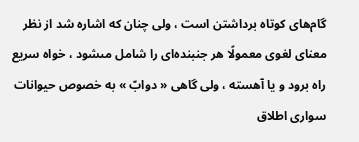گام‌هاى كوتاه برداشتن است ، ولى چنان كه اشاره شد از نظر معناى لغوى معمولًا هر جنبنده‌اى را شامل مىشود ، خواه سريع راه برود و يا آهسته ، ولى گاهى « دوابّ » به خصوص حيوانات سوارى اطلاق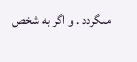مىگردد . و اگر به شخص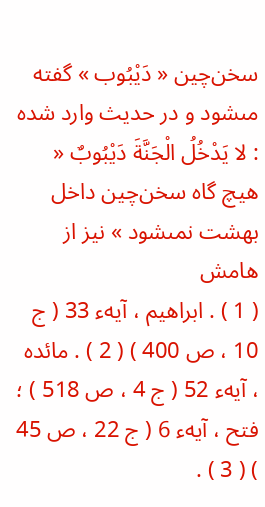سخن‌چين « دَيْبُوب » گفته مىشود و در حديث وارد شده : لا يَدْخُلُ الْجَنَّةَ دَيْبُوبٌ « هيچ گاه سخن‌چين داخل بهشت نمىشود » نيز از
هامش
( 1 ) . ابراهيم ، آيهء 33 ( ج 10 ، ص 400 ) ( 2 ) . مائده ، آيهء 52 ( ج 4 ، ص 518 ) ؛ فتح ، آيهء 6 ( ج 22 ، ص 45 ) ( 3 ) .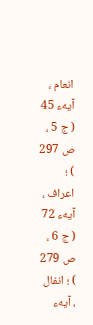انعام ، آيهء 45 ( ج 5 ، ص 297 ) ؛ اعراف ، آيهء 72 ( ج 6 ، ص 279 ) ؛ انفال ، آيهء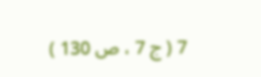7 ( ج 7 ، ص 130 )